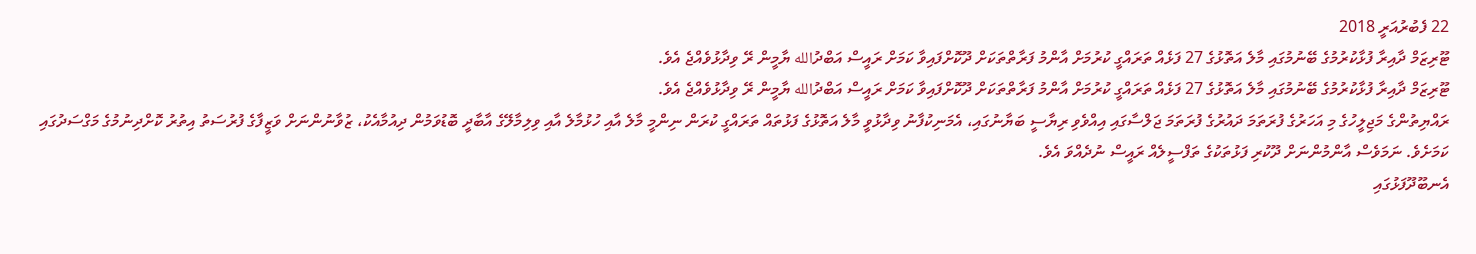22 ފެބުރުއަރީ 2018
ޓޫރިޒަމް ދާއިރާ ފުޅާކުރުމުގެ ބޭނުމުގައި މާލެ އަތޮޅުގެ 27 ފަޅެއް ތަރައްގީ ކުރުމަށް އާންމު ފަރާތްތަކަށް ދޫކޮށްފައިވާ ކަމަށް ރައީސް އަބްދުالله ޔާމީން ރޭ ވިދާޅުވެއްޖެ އެވެ.
ޓޫރިޒަމް ދާއިރާ ފުޅާކުރުމުގެ ބޭނުމުގައި މާލެ އަތޮޅުގެ 27 ފަޅެއް ތަރައްގީ ކުރުމަށް އާންމު ފަރާތްތަކަށް ދޫކޮށްފައިވާ ކަމަށް ރައީސް އަބްދުالله ޔާމީން ރޭ ވިދާޅުވެއްޖެ އެވެ.
ރައްޔިތުންގެ މަޖިލީހުގެ މި އަހަރުގެ ފުރަތަމަ ދައުރުގެ ފުރަތަމަ ޖަލްސާގައި އިއްވެވި ރިޔާސީ ބަޔާނުގައި، އެމަނިކުފާނު ވިދާޅުވީ މާލެ އަތޮޅުގެ ފަޅުތައް ތަރައްގީ ކުރަން ނިންމީ މާލެ އާއި ހުޅުމާލެ އާއި ވިލިމާލޭގެ އާބާދީ ބޮޑުވަމުން ދިއުމާއެކު، ޒުވާނުންނަށް ވަޒީފާގެ ފުރުސަތު އިތުރު ކޮށްދިނުމުގެ މަގްސަދުގައި ކަމަށެވެ. ނަމަވެސް އާންމުންނަށް ދޫކުރި ފަޅުތަކުގެ ތަފްސީލެއް ރައީސް ނުދެއްވަ އެވެ.
އެނބޫދޫފަޅުގައި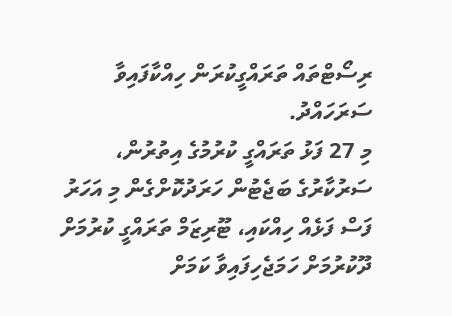ރިސޯޓްތައް ތަރައްގީކުރަން ހިއްކާފައިވާ ސަރަހައްދު.
މި 27 ފަޅު ތަރައްގީ ކުރުމުގެ އިތުރުން، ސަރުކާރުގެ ބަޖެޓުން ހަރަދުކޮށްގެން މި އަހަރު ފަސް ފަޅެއް ހިއްކައި، ޓޫރިޒަމް ތަރައްގީ ކުރުމަށް ދޫކުރުމަށް ހަމަޖެހިފައިވާ ކަމަށް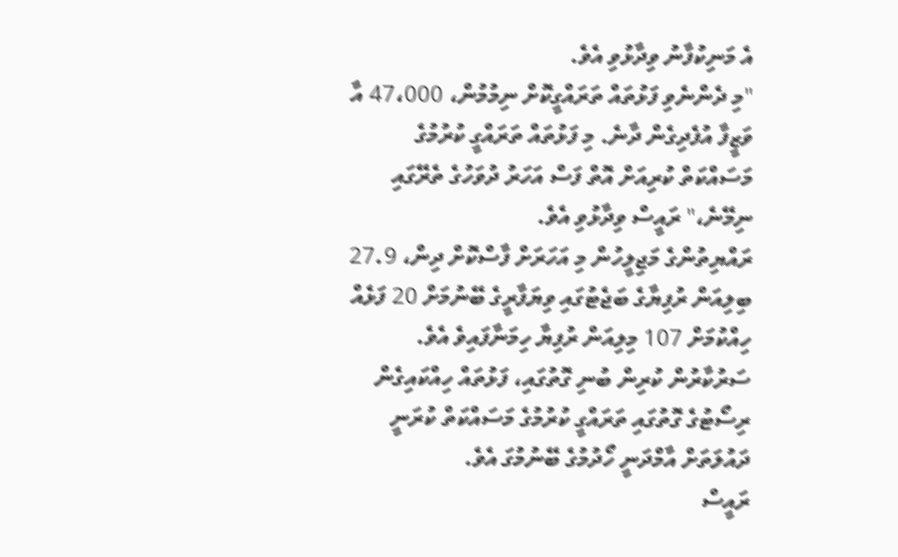އެ މަނިކުފާނު ވިދާޅުވި އެވެ.
"މި ދެންނެވި ފަޅުތައް ތަރައްގީކޮށް ނިމުމުން، 47،000 އާ ވަޒީފާ އުފެދިގެން ދާނެ. މި ފަޅުތައް ތަރައްގީ ކުރުމުގެ މަސައްކަތް ކުރިއަށް އޮތް ފަސް އަހަރު ދުވަހުގެ ތެރޭގައި ނިމޭނެ،" ރައީސް ވިދާޅުވި އެވެ.
ރައްޔިތުންގެ މަޖިލީހުން މި އަހަރަށް ފާސްކޮށް ދިން، 27.9 ބިލިއަން ރުފިޔާގެ ބަޖެޓުގައި ވިޔަފާރީގެ ބޭނުމަށް 20 ފަޅެއް ހިއްކުމަށް 107 މިލިއަން ރުފިޔާ ހިމަނާފައިވެ އެވެ.
ސަރުކާރުން ކުރިން ބުނި ގޮތުގައި، ފަޅުތައް ހިއްކައިގެން ރިސޯޓުގެ ގޮތުގައި ތަރައްގީ ކުރުމުގެ މަސައްކަތް ކުރަނީ ދައުލަތަށް އާމްދަނީ ހޯދުމުގެ ބޭނުމުގަ އެވެ.
ރައީސް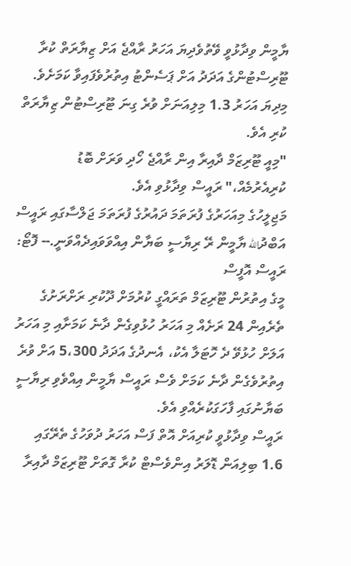ޔާމީން ވިދާޅުވީ ވޭތުވެދިޔަ އަހަރު ރާއްޖެ އަށް ޒިޔާރަތް ކުރާ ޓޫރިސްޓުންގެ އަދަދު އަށް ޕަސެންޓު އިތުރުވެފައިވާ ކަމަށެވެ. މިދިޔަ އަހަރު 1.3 މިލިއަނަށް ވުރެ ގިނަ ޓޫރިސްޓުން ޒިޔާރަތް ކުރި އެވެ.
"މިއީ ޓޫރިޒަމް ދާއިރާ އިން ރާއްޖެ ހޯދި ވަރަށް ބޮޑު ކުރިއެރުމެއް،" ރައީސް ވިދާޅުވި އެވެ.
މަޖިލީހުގެ މިއަހަރުގެ ފުރަތަމަ ދައުރުގެ ފުރަތަމަ ޖަލްސާގައި ރައީސް އަބްދުالله ޔާމީން ރޭ ރިޔާސީ ބަޔާން އިއްވަވައިދެއްވަނީ.-- ފޮޓޯ: ރައީސް އޮފީސް
މީގެ އިތުރުން ޓޫރިޒަމް ތަރައްގީ ކުރުމަށް ދޫކުރި ރަށްރަށުގެ ތެރެއިން 24 ރަށެއް މި އަހަރު ހުޅުވިގެން ދާނެ ކަމަށާއި މި އަހަރު އަލަށް ހުޅުވޭ ދެ ހޮޓަލާ އެކު، އެނދުގެ އަދަދު 5،300 އަށް ވުރެ އިތުރުވެގެން ދާނެ ކަމަށް ވެސް ރައީސް ޔާމީން އިއްވެވި ރިޔާސީ ބަޔާނުގައި ފާހަގަކުރެއްވި އެވެ.
ރައީސް ވިދާޅުވީ ކުރިއަށް އޮތް ފަސް އަހަރު ދުވަހުގެ ތެރޭގައި 1.6 ބިލިއަން ޑޮލަރު އިންވެސްޓް ކުރާ ގޮތަށް ޓޫރިޒަމް ދާއިރާ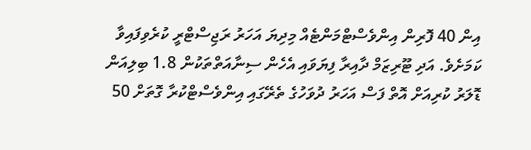އިން 40 ފޮރިން އިންވެސްޓްމަންޓެއް މިދިޔަ އަހަރު ރަޖިސްޓްރީ ކުރެވިފައިވާ ކަމަށެވެ. އަދި ޓޫރިޒަމް ދާއިރާ ފިޔަވައި އެހެން ސިނާއަތްތަކުން 1.8 ބިލިއަން ޑޮލަރު ކުރިއަށް އޮތް ފަސް އަހަރު ދުވަހުގެ ތެރޭގައި އިންވެސްޓްކުރާ ގޮތަށް 50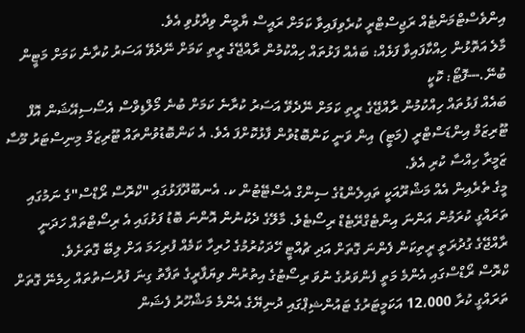އިންވެސްޓްމަންޓެއް ރަޖިސްޓްރީ ކުރެވިފައިވާ ކަމަށް ރައީސް ޔާމީން ވިދާޅުވި އެވެ.
މާލެ އަތޮޅުން ހިއްކާފައިވާ ފަޅެއް: ބައެއް ފަޅުތައް ހިއްކުމުން ރާއްޖޭގެ ރީތި ކަމަށް ނޭދެވޭ އަސަރު ކުރާނެ ކަމަށް މަޓީން ބުނޭ.---ފޮޓޯ: ކޮކީ
ބައެއް ފަޅުތައް ހިއްކުމުން ރާއްޖޭގެ ރީތި ކަމަށް ނޭދެވޭ އަސަރު ކުރާނެ ކަމަށް ބުނެ މޯލްޑިވްސް އެސޯސިއޭޝަން އޮފް ޓޫރިޒަމް އިންޑަސްޓްރީ (މަޓީ) އިން ވަނީ ކަންބޮޑުވުން ފާޅުކޮށްފަ އެވެ. އެ ކަންބޮޑުވުންތައް ޓޫރިޒަމް މިނިސްޓަރު މޫސާ ޒަމީރާ ހިއްސާ ކުރި އެވެ.
މީގެ ތެރެއިން އެއް މަޝްރޫއަކީ ތައިލެންޑުގެ ސިންގް އެސްޓޭޓުން ކ. އެނބޫދޫފަޅުގައި "ކްރޮސް ރޯޑްސް"ގެ ނަމުގައި ތަރައްގީ ކުރަމުން އަންނަ އިންޓެގްރޭޓެޑް ރިސޯޓެވެ. މާލޭގެ ދެކުނުން އޮންނަ ބޮޑު ފަޅުގައި އެ ރިސޯޓްތައް ހަދަނީ ރާއްޖޭގެ ގުދުރަތީ ރީތިކަން ފެންނަ ގޮތަށް އަދި ޗުއްޓީ ހޭދަކުރުމުގެ ހުރިހާ ކަމެއް ފުރިހަމަ އަށް ލިބޭ ގޮތަށެވެ.
ކްރޮސް ރޯޑްސްގައި އެންމެ މަތީ ފެންވަރުގެ ނުވަ ރިސޯޓުގެ އިތުރުން ވިޔަފާރީގެ ތަފާތު ގިނަ ފުރުސަތުތައް ހިމެނޭ ގޮތަށް ތަރައްގީ ކުރާ 12،000 އަކަމީޓަރުގެ ޓައުންޝިޕްގައި ދުނިޔޭގެ އެންމެ މަޝްހޫރު ފެޝަން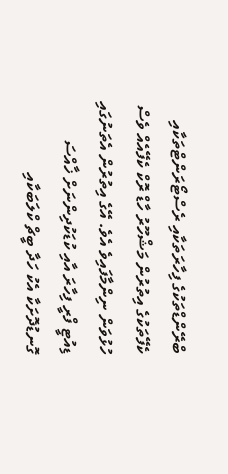ބްރޭންޑްތަކުގެ ފިހާރަތަކާއި ރެސްޓޯރަންޓްތަކާއި ކެފޭތަކުގެ އިތުރުން މަޝްހޫރު ހާޑް ރޮކް ކެފޭއެއް ވެސް ހުޅުވަން ނިންމާފައިވެ އެވެ. އޭގެ އިތުރުން އެތަނުގައި ޑިއުޓީ ފްރީ ފިހާރަ އާއި ކުޑަކުދިންނަށް ޚާއްސަ ގޮނޑުދޮށަކާ އެކު ހަދާ ބީޗް ކްލަބަކާއި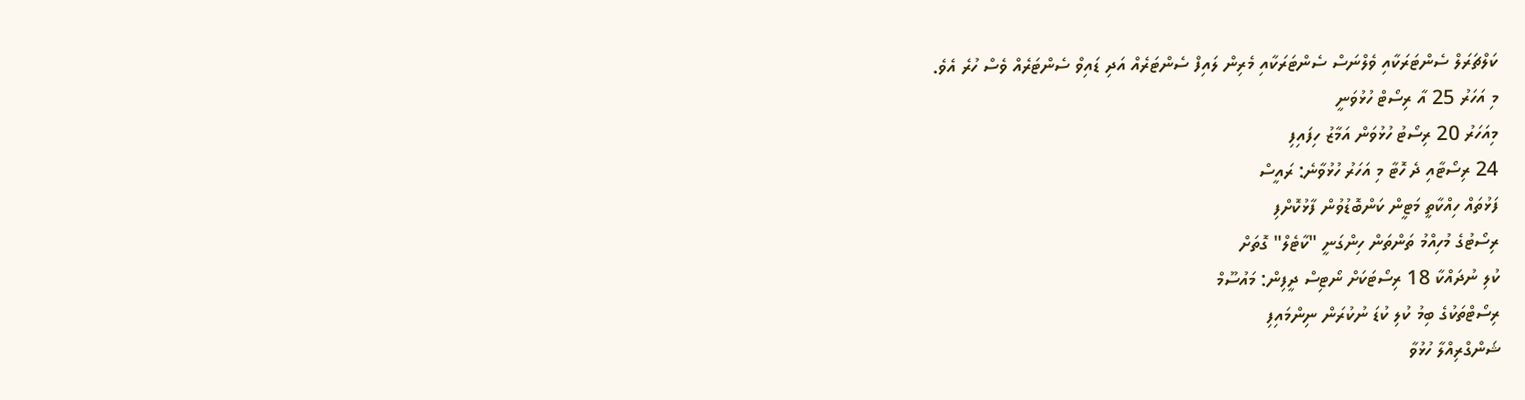ކަލްޗަރަލް ސެންޓަރަކާއި ވެލްނަސް ސެންޓަރަކާއި މެރިން ލައިފް ސެންޓަރެއް އަދި ޑައިވް ސެންޓަރެއް ވެސް ހުރެ އެވެ.
މި އަހަރު 25 އާ ރިސޯޓް ހުޅުވަނީ
މިއަހަރު 20 ރިސޯޓު ހުޅުވަން އަމާޒު ހިފައިފި
24 ރިސޯޓާއި ދެ ހޮޓާ މި އަހަރު ހުޅުވާނެ: ރައީސް
ފަޅުތައް ހިއްކާތީ މަޓީން ކަންބޮޑުވުން ފާޅުކޮށްފި
ރިސޯޓުގެ މުހިއްމު ތަންތަން ހިންގަނީ "ކާޓެލް" ގޮތަށް
ކުލި ނުދައްކާ 18 ރިސޯޓަކަށް ނޯޓިސް ދީފިން: މައުސޫމް
ރިސޯޓްތަކުގެ ބިމު ކުލި ކުޑަ ނުކުރަން ނިންމައިފި
ޝަންގްރިއްލާ ހުޅުވާ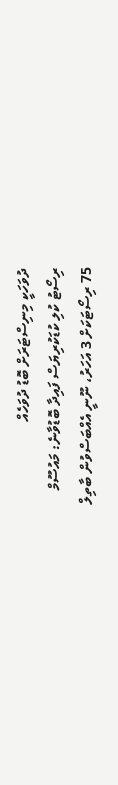ދުވަހަކީ މިނިސްޓަރަށް ބޮޑު ދުވަހެއް
ރިސޯޓު ކުލި ކުޑަކުރިޔަސް ފައިދާ ބޮޑުވާނެ: މައުސޫމް
75 ރިސޯޓަކަށް 3 އަހަރު، ނޫނީ އެއްބަސްވުން ބާތިލް